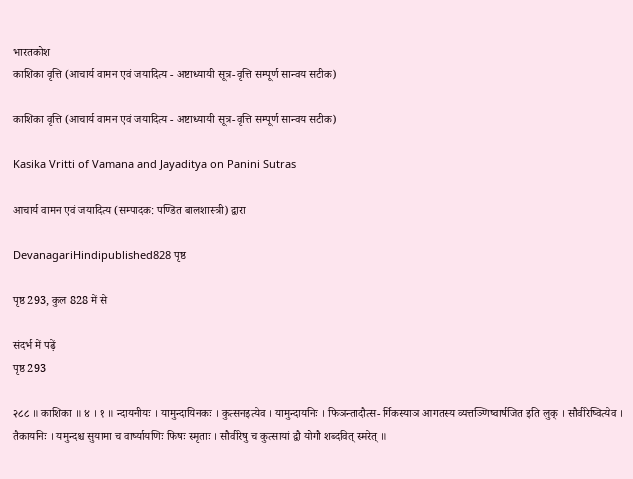भारतकोश
काशिका वृत्ति (आचार्य वामन एवं जयादित्य - अष्टाध्यायी सूत्र-वृत्ति सम्पूर्ण सान्वय सटीक)

काशिका वृत्ति (आचार्य वामन एवं जयादित्य - अष्टाध्यायी सूत्र-वृत्ति सम्पूर्ण सान्वय सटीक)

Kasika Vritti of Vamana and Jayaditya on Panini Sutras

आचार्य वामन एवं जयादित्य (सम्पादक: पण्डित बालशास्त्री) द्वारा

DevanagariHindipublished828 पृष्ठ

पृष्ठ 293, कुल 828 में से

संदर्भ में पढ़ें
पृष्ठ 293

२८८ ॥ काशिका ॥ ४ । १ ॥ न्दायनीयः । यामुन्दायिनकः । कुत्सनइत्येव । यामुन्दायनिः । फिञन्तादौत्स- र्गिकस्याञ आगतस्य व्यत्तञ्णिष्वार्षजित इति लुक् । सौवीरेष्वित्येव । तैकायनिः । यमुन्दश्च सुयामा च वार्ष्यायणिः फिषः स्मृताः । सौवीरेषु च कुत्सायां द्वौ योगौ शब्दवित् स्मरेत् ॥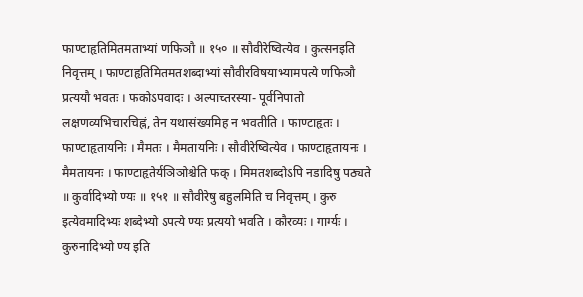फाण्टाहृतिमितमताभ्यां णफिञौ ॥ १५० ॥ सौवीरेष्वित्येव । कुत्सनइति निवृत्तम् । फाण्टाहृतिमितमतशब्दाभ्यां सौवीरविषयाभ्यामपत्ये णफिञौ प्रत्ययौ भवतः । फकोऽपवादः । अल्पाच्तरस्या- पूर्वनिपातो लक्षणव्यभिचारचिह्नं, तेन यथासंख्यमिह न भवतीति । फाण्टाहृतः । फाण्टाहृतायनिः । मैमतः । मैमतायनिः । सौवीरेष्वित्येव । फाण्टाहृतायनः । मैमतायनः । फाण्टाहृतेर्यञिञोश्चेति फक् । मिमतशब्दोऽपि नडादिषु पठ्यते ॥ कुर्वादिभ्यो ण्यः ॥ १५१ ॥ सौवीरेषु बहुलमिति च निवृत्तम् । कुरु इत्येवमादिभ्यः शब्देभ्यो ऽपत्ये ण्यः प्रत्ययो भवति । कौरव्यः । गार्ग्यः । कुरुनादिभ्यो ण्य इति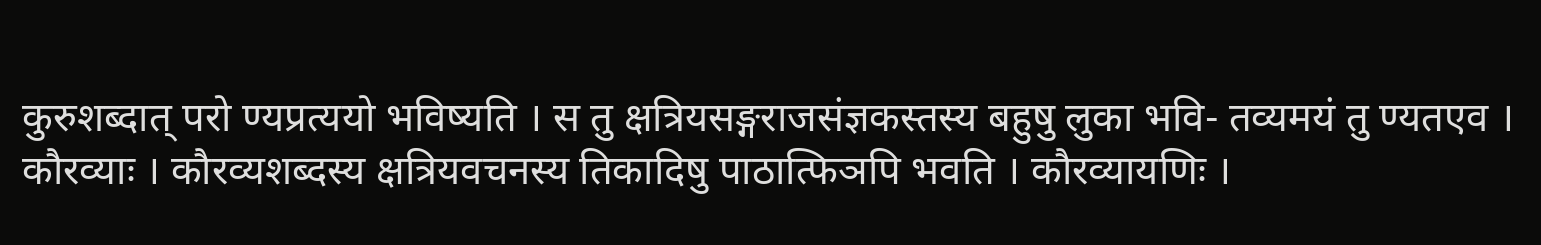कुरुशब्दात् परो ण्यप्रत्ययो भविष्यति । स तु क्षत्रियसङ्गराजसंज्ञकस्तस्य बहुषु लुका भवि- तव्यमयं तु ण्यतएव । कौरव्याः । कौरव्यशब्दस्य क्षत्रियवचनस्य तिकादिषु पाठात्फिञपि भवति । कौरव्यायणिः ।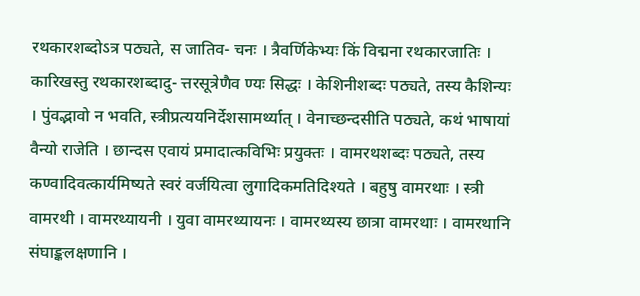रथकारशब्दोऽत्र पठ्यते, स जातिव- चनः । त्रैवर्णिकेभ्यः किं विद्मना रथकारजातिः । कारिखस्तु रथकारशब्दादु- त्तरसूत्रेणैव ण्यः सिद्धः । केशिनीशब्दः पठ्यते, तस्य कैशिन्यः । पुंवद्भावो न भवति, स्त्रीप्रत्ययनिर्देशसामर्थ्यात् । वेनाच्छन्दसीति पठ्यते, कथं भाषायां वैन्यो राजेति । छान्दस एवायं प्रमादात्कविभिः प्रयुक्तः । वामरथशब्दः पठ्यते, तस्य कण्वादिवत्कार्यमिष्यते स्वरं वर्जयित्वा लुगादिकमतिदिश्यते । बहुषु वामरथाः । स्त्री वामरथी । वामरथ्यायनी । युवा वामरथ्यायनः । वामरथ्यस्य छात्रा वामरथाः । वामरथानि संघाङ्कलक्षणानि ।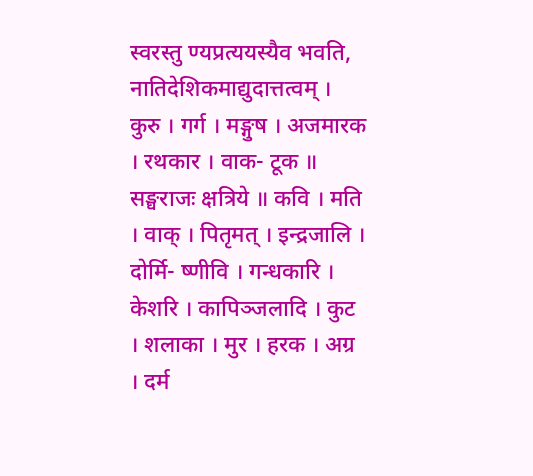स्वरस्तु ण्यप्रत्ययस्यैव भवति, नातिदेशिकमाद्युदात्तत्वम् । कुरु । गर्ग । मङ्गुष । अजमारक । रथकार । वाक- टूक ॥ सङ्घराजः क्षत्रिये ॥ कवि । मति । वाक् । पितृमत् । इन्द्रजालि । दोर्मि- ष्णीवि । गन्धकारि । केशरि । कापिञ्जलादि । कुट । शलाका । मुर । हरक । अग्र । दर्म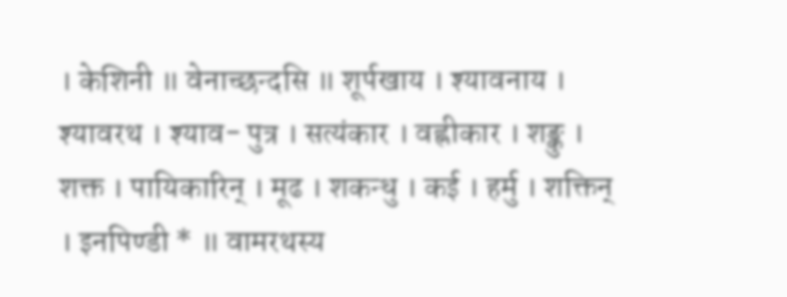। केशिनी ॥ वेनाच्छन्दसि ॥ शूर्पखाय । श्यावनाय । श्यावरथ । श्याव- पुत्र । सत्यंकार । वह्नीकार । शङ्कु । शक्त । पायिकारिन् । मूढ । शकन्धु । कई । हर्मु । शक्तिन् । इनपिण्डी * ॥ वामरथस्य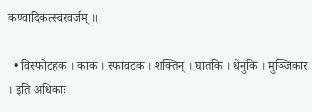कण्वादिकत्स्वरवर्जम् ॥

  • विस्फोटहक । काक । स्फावटक । शक्तिन् । घातकि । धेनुकि । मुञ्जिकार । इति अधिकाः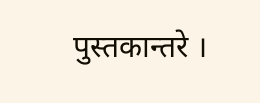पुस्तकान्तरे ।